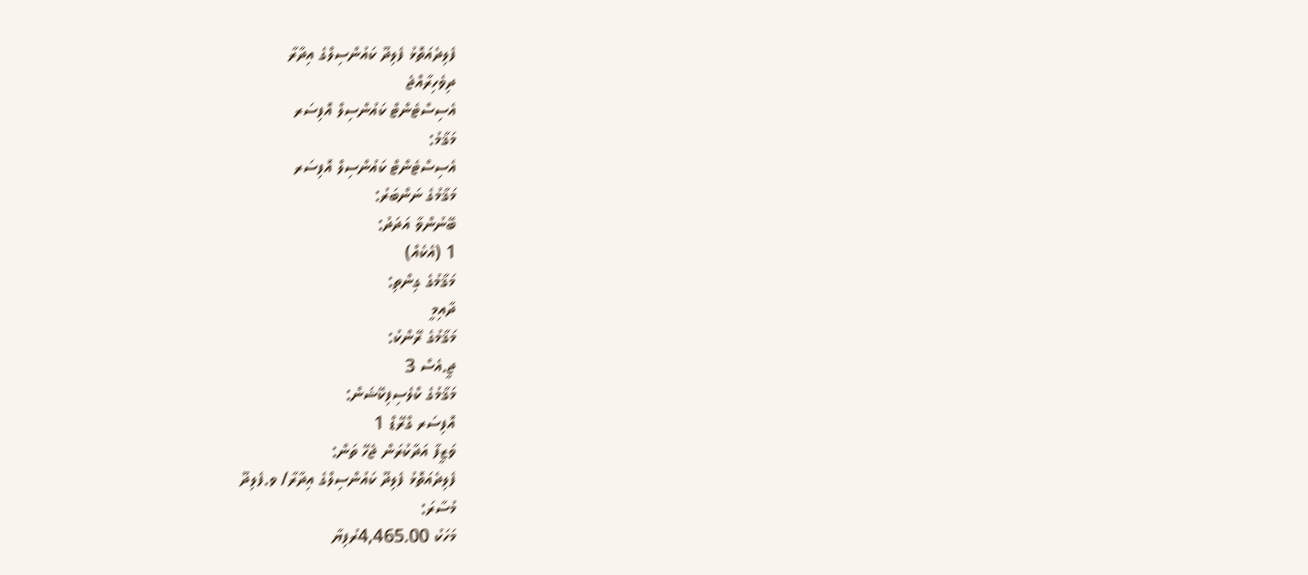ފެލިދެއަތޮޅު ފެލިދޫ ކައުންސިލްގެ އިދާރާ
ދިވެހިރާއްޖެ
އެސިސްޓެންޓް ކައުންސިލް އޮފިސަރ
މަޤާމު:
އެސިސްޓެންޓް ކައުންސިލް އޮފިސަރ
މަޤާމުގެ ނަންބަރު:
ބޭނުންވާ އަދަދު:
1 (އެކެއް)
މަޤާމުގެ ގިންތި:
ދާއިމީ
މަޤާމުގެ ރޭންކު:
ޖީ.އެސް 3
މަޤާމުގެ ކްލެސިފިކޭޝަން:
އޮފިސަރ ގްރޭޑް 1
ވަޒީފާ އަދާކުރަން ޖެހޭ ތަން:
ފެލިދެއަތޮޅު ފެލިދޫ ކައުންސިލްގެ އިދާރާ/ ވ.ފެލިދޫ
މުސާރަ:
މަހަކު 4,465.00ރުފިޔާ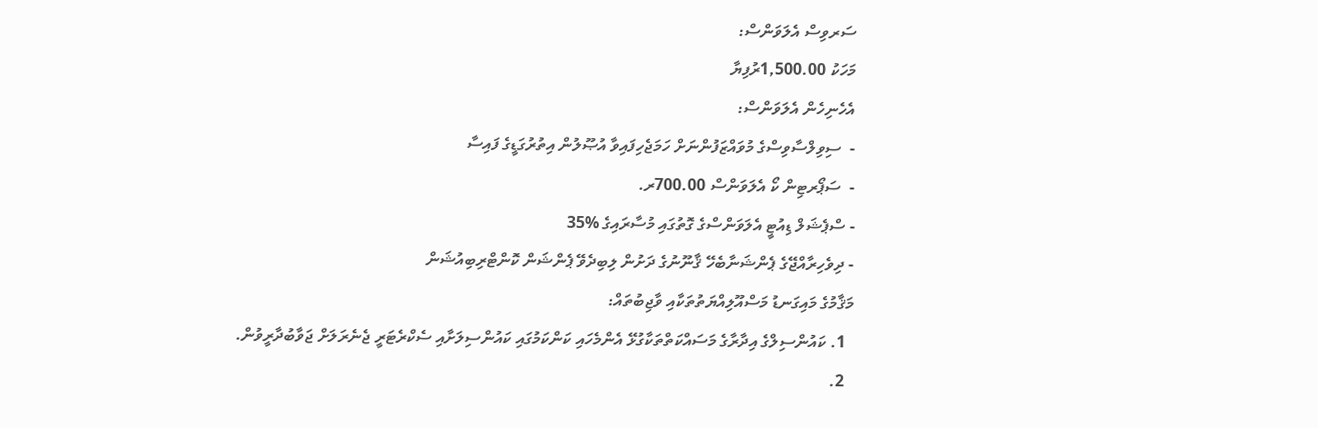ސަރވިސް އެލަވަންސް:
މަހަކު 1,500.00ރުފިޔާ
އެހެނިހެން އެލަވަންސް:
-  ސިވިލްސާވިސްގެ މުވައްޒަފުންނަށް ހަމަޖެހިފައިވާ އުޞޫލުން އިތުރުގަޑީގެ ފައިސާ
-  ސަޕޯރޓިން ކޯ އެލަވަންސް 700.00ރ.
- ސްޕެޝަލް ޑިއުޓީ އެލަވަންސްގެ ގޮތުގައި މުސާރައިގެ %35
- ދިވެހިރާއްޖޭގެ ޕެންޝަނާބެހޭ ޤާނޫނުގެ ދަށުން ލިބިދެވޭ ޕެންޝަން ކޮންޓްރިބިއުޝަން
މަޤާމުގެ މައިގަނޑު މަސްއޫލިއްޔަތުތަކާއި ވާޖިބުތައް:
  1. ކައުންސިލްގެ އިދާރާގެ މަސައްކަތްތަކާގުޅޭ އެންމެހައި ކަންކަމުގައި ކައުންސިލަށާއި ސެކްރެޓަރީ ޖެނެރަލަށް ޖަވާބުދާރީވުން.
  2.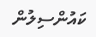ކައުންސިލުން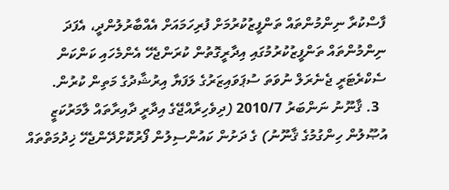ފާސްކުރާ ނިންމުންތައް ތަންފީޒުކުރުމަށް ފުރިހަމައަށް އެއްބާރުލުންދީ، އެފަދަ ނިންމުންތައް ތަންފީޒުކުރުމުގައި އިދާރީގޮތުން ކުރަންޖެހޭ އެންމެހައި ކަންކަން ސެކްރެޓަރީ ޖެނެރަލް ނުވަތަ ސުޕަވައިޒަރުގެ ލަފަޔާ އިރުޝާދުގެ މަތިން ކުރުން.
  3. ޤާނޫނު ނަންބަރު 2010/7 (ދިވެހިރާއްޖޭގެ އިދާރީ ދާއިރާތައް ލާމަރުކަޒީ އުޞޫލުން ހިންގުމުގެ ޤާނޫނު) ގެ ދަށުން ކައުންސިލުން ފޯރުކޮށްދޭންޖެހޭ ޚިދުމަތްތައް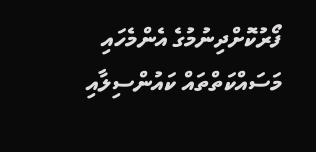ފޯރުކޮށްދިނުމުގެ އެންމެހައި މަސައްކަތްތައް ކައުންސިލާއި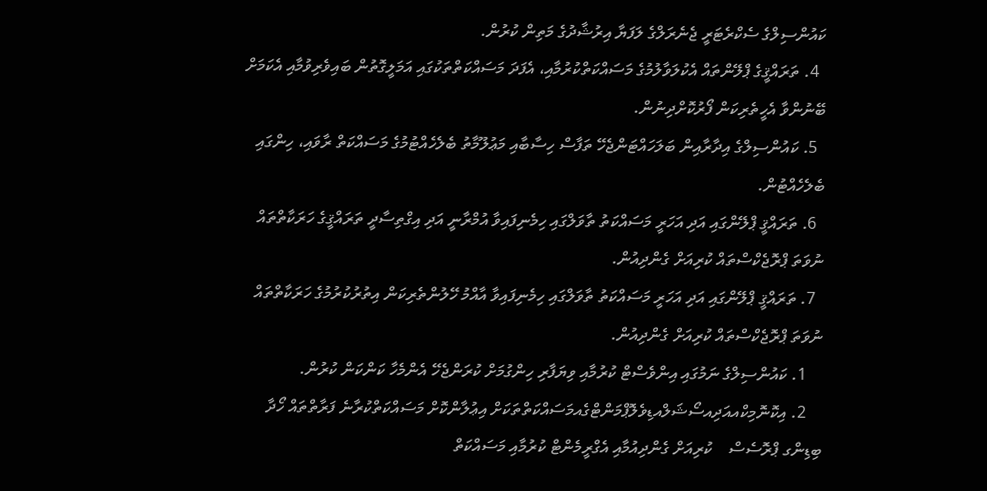ކައުންސިލްގެ ސެކްރެޓަރީ ޖެނެރަލްގެ ލަފަޔާ އިރުޝާދުގެ މަތިން ކުރުން.
  4. ތަރައްޤީގެ ޕްލޭންތައް އެކުލަވާލުމުގެ މަސައްކަތްކުރުމާއި، އެފަދަ މަސައްކަތްތަކުގައި އަމަލީގޮތުން ބައިވެރިވުމާއި އެކަމަށް ބޭނުންވާ އެހީތެރިކަން ފޯރުކޮށްދިނުން.
  5. ކައުންސިލްގެ އިދާރާއިން ބަލަހައްޓަންޖެހޭ ތަފާސް ހިސާބާއި މަޢުލޫމާތު ބެލެހެއްޓުމުގެ މަސައްކަތް ރާވައި، ހިންގައި ބެލެހެއްޓުން.
  6. ތަރައްޤީ ޕްލޭންގައި އަދި އަހަރީ މަސައްކަތު ތާވަލްގައި ހިމެނިފައިވާ އުމްރާނީ އަދި އިގްތިސާދީ ތަރައްޤީގެ ހަރަކާތްތައް ނުވަތަ ޕްރޮޖެކްސްތައް ކުރިއަށް ގެންދިއުން.
  7. ތަރައްޤީ ޕްލޭންގައި އަދި އަހަރީ މަސައްކަތު ތާވަލްގައި ހިމެނިފައިވާ އާއްމު ހޭލުންތެރިކަން އިތުރުކުރުމުގެ ހަރަކާތްތައް ނުވަތަ ޕްރޮޖެކްސްތައް ކުރިއަށް ގެންދިއުން.
    1. ކައުންސިލްގެ ނަމުގައި އިންވެސްޓް ކުރުމާއި ވިޔަފާރި ހިންގުމަށް ކުރަންޖެހޭ އެންމެހާ ކަންކަން ކުރުން.
    2. އިކޮނޮމިކްއއަދިއސޯޝަލްއޑިވެލޮޕްމަންޓްގެއމަސައްކަތްތަކަށް އިޢުލާންކޮށް މަސައްކަތްކުރާނެ ފަރާތްތައް ހޯދާ ބިޑިންގ ޕްރޮސެސް    ކުރިއަށް ގެންދިއުމާއި އެގްރީމެންޓް ކުރުމާއި މަސައްކަތް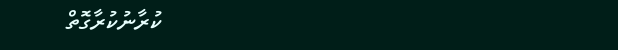ކުރާނުކުރާގޮތް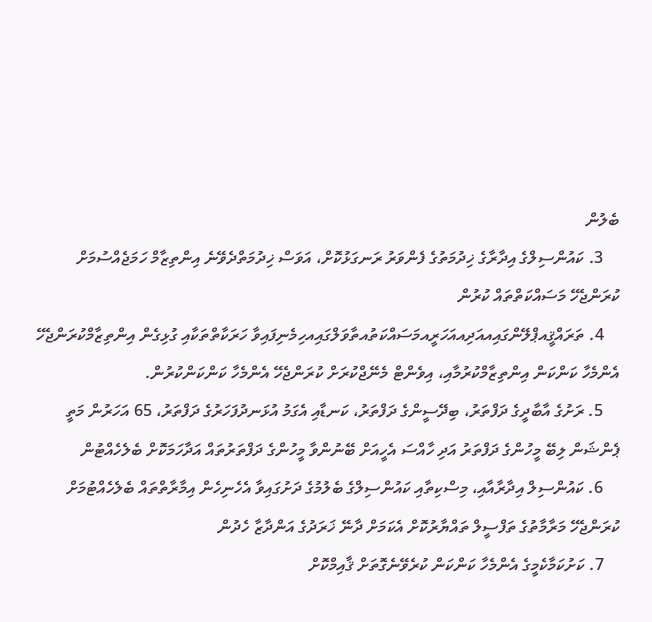ބެލުން
    3. ކައުންސިލްގެ އިދާރާގެ ޚިދުމަތުގެ ފެންވަރު ރަނގަޅުކޮށް، އަވަސް ޚިދުމަތްދެވޭނެ އިންތިޒާމް ހަމަޖެއްސުމަށް ކުރަންޖެހޭ މަސައްކަތްތައް ކުރުން
    4. ތަރައްޤީއޕްލޭންގައިއއަދިއއަހަރީއމަސައްކަތުއތާވަލްގައިއހިމެނިފައިވާ ހަރަކާތްތަކާއި ގުޅިގެން އިންތިޒާމްކުރަންޖެހޭ އެންމެހާ ކަންކަން އިންތިޒާމްކުރުމާއި، އިވެންޓް މެނޭޖްކުރަށް ކުރަންޖެހޭ އެންމެހާ ކަންކަންކުރުން.
    5. ރަށުގެ އާބާދީގެ ދަފްތަރު، ބިދޭސީންގެ ދަފްތަރު، ކަނޑާއި އެގަމު އުޅަނދުފަހަރުގެ ދަފްތަރު، 65 އަހަރުން މަތީ ޕެންޝަން ލިބޭ މީހުންގެ ދަފްތަރު އަދި ހާއްސަ އެހީއަށް ބޭނުންވާ މީހުންގެ ދަފްތަރުތައް އަދާހަމަކޮށް ބެލެހެއްޓުން
    6. ކައުންސިލް އިދާރާއާއި، މިސްކިތާއި ކައުންސިލްގެ ބެލުމުގެ ދަށުގައިވާ އެހެނިހެން އިމާރާތްތައް ބެލެހެއްޓުމަށް ކުރަންޖެހޭ މަރާމާތުގެ ތަފްސީލް ތައްޔާރުކޮށް އެކަމަށް ދާނޭ ޚަރަދުގެ އަންދާޒާ ހެދުން
    7. ކަށުކަމާކެމީގެ އެންމެހާ ކަންކަން ކުރެވޭނެގޮތަށް ޤާއިމްކޮށް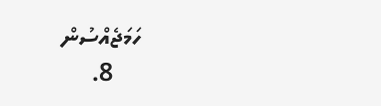ހަމަޖެއްސުން
    8.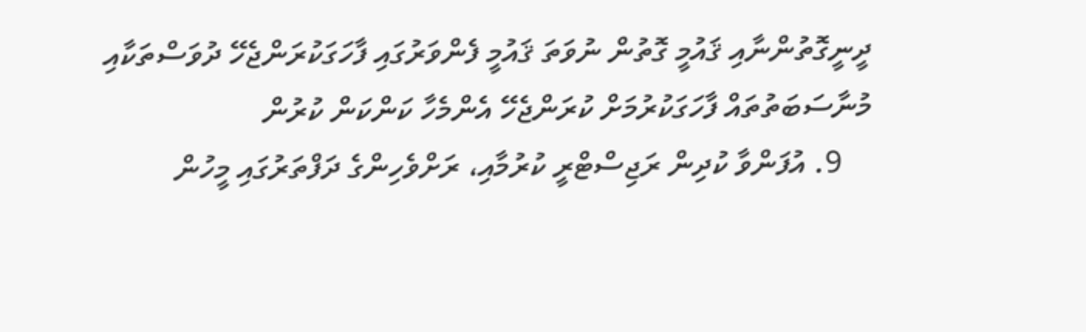ދީނީގޮތުންނާއި ޤައުމީ ގޮތުން ނުވަތަ ޤައުމީ ފެންވަރުގައި ފާހަގަކުރަންޖެހޭ ދުވަސްތަކާއި މުނާސަބަތުތައް ފާހަގަކުރުމަށް ކުރަންޖެހޭ އެންމެހާ ކަންކަން ކުރުން
    9. އުފަންވާ ކުދިން ރަޖިސްޓްރީ ކުރުމާއި، ރަށްވެހިންގެ ދަފްތަރުގައި މީހުން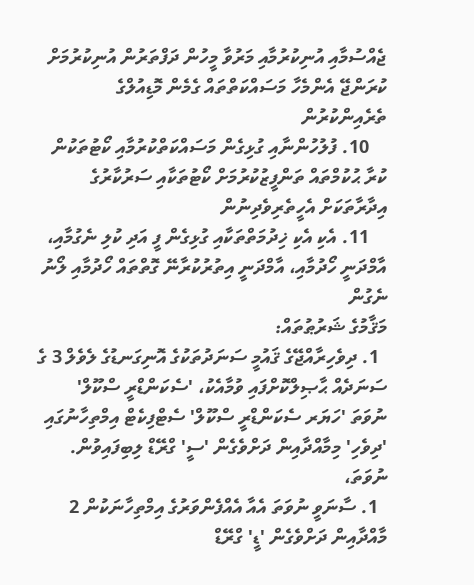ޖެއްސުމާއި އުނިކުރުމާއި މަރުވާ މީހުން ދަފްތަރުން އުނިކުރުމަށް ކުރަންޖޭ އެންމެހާ މަސައްކަތްތައް ގެމެން މޮޑިއުލްގެ ތެރެއިންކުރުން
    10. ފުލުހުންނާއި ގުޅިގެން މަސައްކަތްކުރުމާއި ކޯޓުތަކުން ކުރާ ޙުކުމްތައް ތަންފީޒުކުރުމަށް ކޯޓުތަކާއި ސަރުކާރުގެ އިދާރާތަކަށް އެހީތެރިވެދިނުން
    11. އެކި އެކި ޚިދުމަތްތަކާއި ގުޅިގެން ފީ އަދި ކުލި ނެގުމާއި، އާމްދަނީ ހޯދުމާއި، އާމްދަނީ އިތުރުކުރާނޭ ގޮތްތައް ހޯދުމާއި ލޯނު ނެގުން
މަޤާމުގެ ޝަރުޠުތައް:
  1. ދިވެހިރާއްޖޭގެ ޤައުމީ ސަނަދުތަކުގެ އޮނިގަނޑުގެ ލެވެލް 3 ގެ ސަނަދެއް ޙާޞިލްކޮށްފައި ވުމާއެކު، 'ސެކަންޑްރީ ސްކޫލް' ނުވަތަ 'ހަޔަރ ސެކަންޑްރީ ސްކޫލް' ސެޓްފިކެޓް އިމްތިހާނުގައި 'ދިވެހި' މިމާއްދާއިން ދަށްވެގެން 'ސީ' ގްރޭޑް ލިބިފައިވުން.
ނުވަތަ،
  1. ސާނަވީ ނުވަތަ އެއާ އެއްފެންވަރުގެ އިމްތިހާނަކުން 2 މާއްދާއިން ދަށްވެގެން 'ޑީ' ގްރޭޑް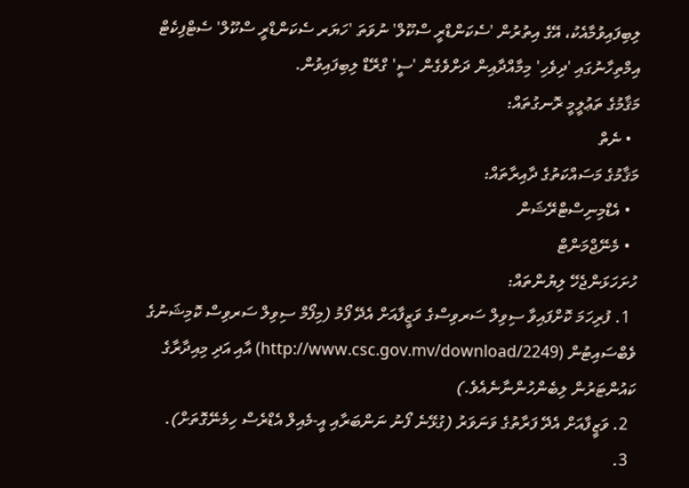ލިބިފައިވުމާއެކު، އޭގެ އިތުރުން 'ސެކަންޑްރީ ސްކޫލް' ނުވަތަ 'ހަޔަރ ސެކަންޑްރީ ސްކޫލް' ސެޓްފިކެޓް އިމްތިހާނުގައި 'ދިވެހި' މިމާއްދާއިން ދަށްވެގެން 'ސީ' ގްރޭޑް ލިބިފައިވުން.
މަޤާމުގެ ތަޢުލީމީ ރޮނގުތައް:
  • ނެތް
މަޤާމުގެ މަސައްކަތުގެ ދާއިރާތައް:
  • އެޑްމިނިސްޓްރޭޝަން
  • މެނޭޖްމަންޓް
ހުށަހަޅަންޖެހޭ ލިޔުންތައް:
  1. ފުރިހަމަ ކޮށްފައިވާ ސިވިލް ސަރވިސްގެ ވަޒީފާއަށް އެދޭ ފޯމު (މިފޯމް ސިވިލް ސަރވިސް ކޮމިޝަނުގެ ވެބްސައިޓުން (http://www.csc.gov.mv/download/2249) އާއި އަދި މިއިދާރާގެ ކައުންޓަރުން ލިބެންހުންނާނެއެވެ.)
  2. ވަޒީފާއަށް އެދޭ ފަރާތުގެ ވަނަވަރު (ގުޅޭނެ ފޯނު ނަންބަރާއި އީ-މެއިލް އެޑްރެސް ހިމެނޭގޮތަށް).
  3.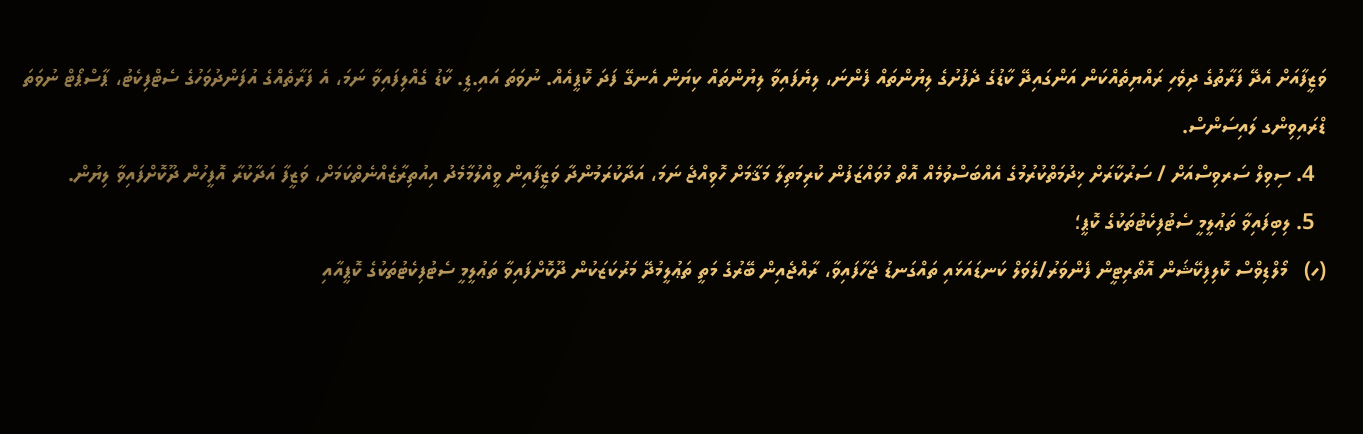ވަޒީފާއަށް އެދޭ ފަރާތުގެ ދިވެހި ރައްޔިތެއްކަން އަންގައިދޭ ކާޑުގެ ދެފުށުގެ ލިޔުންތައް ފެންނަ، ލިޔެފައިވާ ލިޔުންތައް ކިޔަން އެނގޭ ފަދަ ކޮޕީއެއް. ނުވަތަ އައި.ޑީ. ކާޑު ގެއްލިފައިވާ ނަމަ، އެ ފަރާތެއްގެ އުފަންދުވަހުގެ ސެޓްފިކެޓު، ޕާސްޕޯޓް ނުވަތަ ޑްރައިވިންގ ލައިސަންސް.
  4. ސިވިލް ސަރވިސްއަށް / ސަރުކާރަށް ޚިދުމަތްކުރުމުގެ އެއްބަސްވުމެއް އޮތް މުވައްޒަފުން ކުރިމަތިލާ މަޤާމަށް ހޮވިއްޖެ ނަމަ، އަދާކުރަމުންދާ ވަޒީފާއިން ވީއްލުމާމެދު އިއުތިރާޒެއްނެތްކަމަށް، ވަޒީފާ އަދާކުރާ އޮފީހުން ދޫކޮށްފައިވާ ލިޔުން.
  5. ލިބިފައިވާ ތަޢުލީމީ ސެޓުފިކެޓުތަކުގެ ކޮޕީ؛
(ހ)   މޯލްޑިވްސް ކޮލިފިކޭޝަން އޮތޯރިޓީން ފެންވަރު/ލެވަލް ކަނޑައަޅައި ތައްގަނޑު ޖަހާފައިވާ، ރާއްޖެއިން ބޭރުގެ މަތީ ތަޢުލީމުދޭ މަރުކަޒަކުން ދޫކޮށްފައިވާ ތަޢުލީމީ ސެޓުފިކެޓުތަކުގެ ކޮޕީއާއި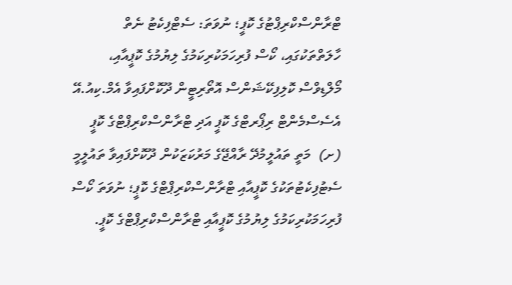ޓްރާންސްކްރިޕްޓުގެ ކޮޕީ؛ ނުވަތަ: ސެޓްފިކެޓު ނެތް ހާލަތްތަކުގައި، ކޯސް ފުރިހަމަކުރިކަމުގެ ލިޔުމުގެ ކޮޕީއާއި، މޯލްޑިވްސް ކޮލިފިކޭޝަންސް އޮތޯރިޓީން ދޫކޮށްފައިވާ އެމް.ކިއު.އޭ އެސެސްމެންޓް ރިޕޯރޓްގެ ކޮޕީ އަދި ޓްރާންސްކްރިޕްޓްގެ ކޮޕީ
(ށ)  މަތީ ތައުލީމުދޭ ރާއްޖޭގެ މަރުކަޒަކުން ދޫކޮށްފައިވާ ތައުލީމީ ސެޓުފިކެޓުތަކުގެ ކޮޕީއާއި ޓްރާންސްކްރިޕްޓްގެ ކޮޕީ؛ ނުވަތަ ކޯސް ފުރިހަމަކުރިކަމުގެ ލިޔުމުގެ ކޮޕީއާއި ޓްރާންސްކްރިޕްޓްގެ ކޮޕީ.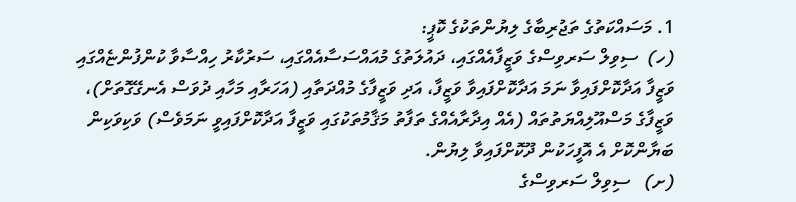1. މަސައްކަތުގެ ތަޖުރިބާގެ ލިޔުންތަކުގެ ކޮޕީ:
(ހ)  ސިވިލް ސަރވިސްގެ ވަޒީފާއެއްގައި، ދައުލަތުގެ މުއައްސަސާއެއްގައި، ސަރުކާރު ހިއްސާވާ ކުންފުންޏެއްގައި ވަޒީފާ އަދާކޮށްފައިވާ ނަމަ އަދާކޮށްފައިވާ ވަޒީފާ، އަދި ވަޒީފާގެ މުއްދަތާއި (އަހަރާއި މަހާއި ދުވަސް އެނގޭގޮތަށް)، ވަޒީފާގެ މަސްއޫލިއްޔަތުތައް (އެއް އިދާރާއެއްގެ ތަފާތު މަޤާމުތަކުގައި ވަޒީފާ އަދާކޮށްފައިވީ ނަމަވެސް) ވަކިވަކިން ބަޔާންކޮށް އެ އޮފީހަކުން ދޫކޮށްފައިވާ ލިޔުން.
(ށ)   ސިވިލް ސަރވިސްގެ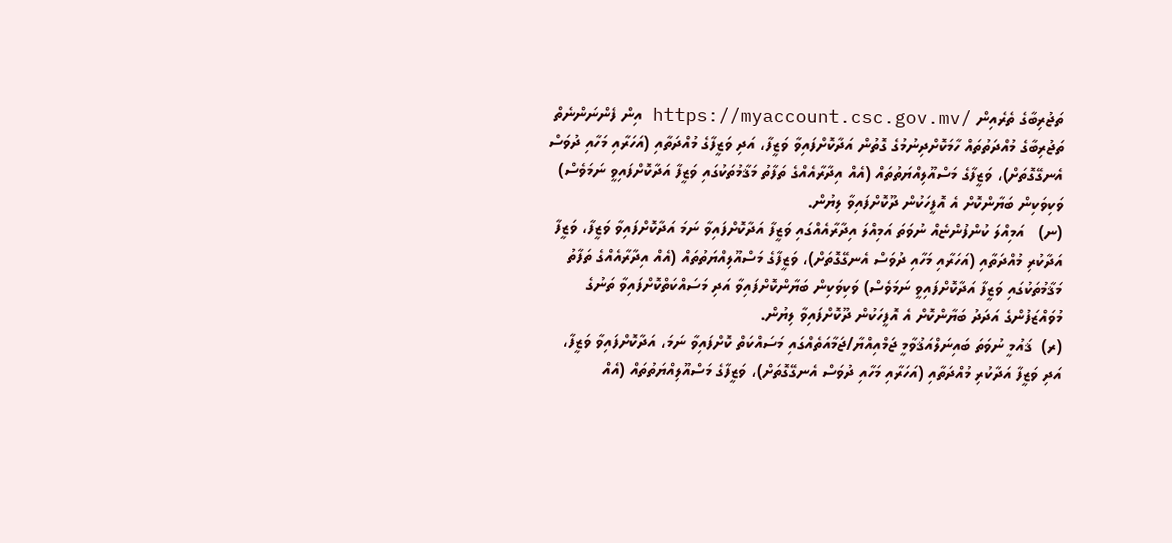ތަޖުރިބާގެ ތެރެއިން /https://myaccount.csc.gov.mv އިން ފެންނަންނެތް ތަޖުރިބާގެ މުއްދަތުތައް ހާމަކޮށްދިނުމުގެ ގޮތުން އަދާކޮށްފައިވާ ވަޒީފާ، އަދި ވަޒީފާގެ މުއްދަތާއި (އަހަރާއި މަހާއި ދުވަސް އެނގޭގޮތަށް)، ވަޒީފާގެ މަސްއޫލިއްޔަތުތައް (އެއް އިދާރާއެއްގެ ތަފާތު މަޤާމުތަކުގައި ވަޒީފާ އަދާކޮށްފައިވީ ނަމަވެސް) ވަކިވަކިން ބަޔާންކޮށް އެ އޮފީހަކުން ދޫކޮށްފައިވާ ލިޔުން.
(ނ)   އަމިއްލަ ކުންފުންޏެއް ނުވަތަ އަމިއްލަ އިދާރާއެއްގައި ވަޒީފާ އަދާކޮށްފައިވާ ނަމަ އަދާކޮށްފައިވާ ވަޒީފާ، ވަޒީފާ އަދާކުރި މުއްދަތާއި (އަހަރާއި މަހާއި ދުވަސް އެނގޭގޮތަށް)، ވަޒީފާގެ މަސްއޫލިއްޔަތުތައް (އެއް އިދާރާއެއްގެ ތަފާތު މަޤާމުތަކުގައި ވަޒީފާ އަދާކޮށްފައިވީ ނަމަވެސް) ވަކިވަކިން ބަޔާންކޮށްފައިވާ އަދި މަސައްކަތްކޮށްފައިވާ ތަނުގެ މުވައްޒަފުންގެ އަދަދު ބަޔާންކޮށް އެ އޮފީހަކުން ދޫކޮށްފައިވާ ލިޔުން.
(ރ)  ޤައުމީ ނުވަތަ ބައިނަލްއަޤުވާމީ ޖަމްއިއްޔާ/ޖަމާއަތެއްގައި މަސައްކަތް ކޮށްފައިވާ ނަމަ، އަދާކޮށްފައިވާ ވަޒީފާ، އަދި ވަޒީފާ އަދާކުރި މުއްދަތާއި (އަހަރާއި މަހާއި ދުވަސް އެނގޭގޮތަށް)، ވަޒީފާގެ މަސްއޫލިއްޔަތުތައް (އެއް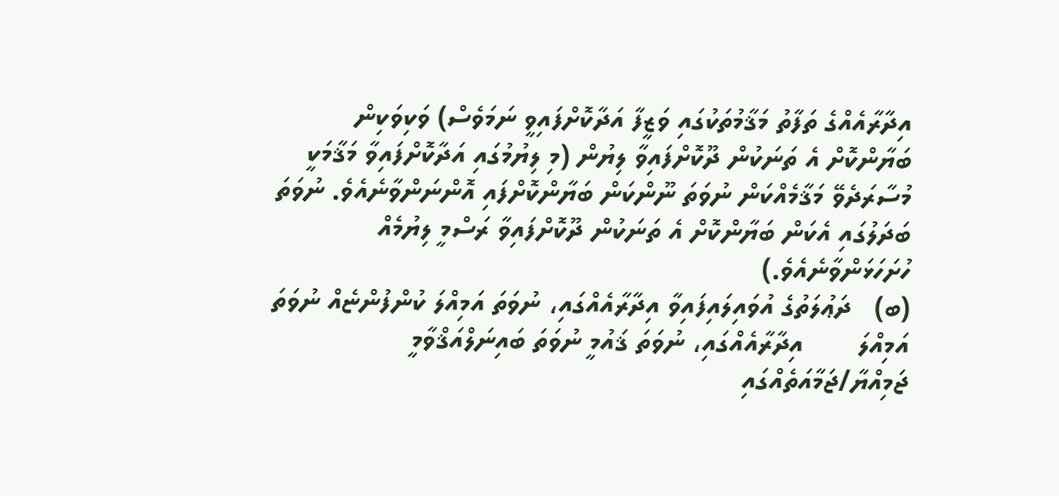އިދާރާއެއްގެ ތަފާތު މަޤާމުތަކުގައި ވަޒީފާ އަދާކޮށްފައިވީ ނަމަވެސް) ވަކިވަކިން ބަޔާންކޮށް އެ ތަނަކުން ދޫކޮށްފައިވާ ލިޔުން (މި ލިޔުމުގައި އަދާކޮށްފައިވާ މަޤާމަކީ މުސާރަދެވޭ މަޤާމެއްކަން ނުވަތަ ނޫންކަން ބަޔާންކޮށްފައި އޮންނަންވާނެއެވެ. ނުވަތަ ބަދަލުގައި އެކަން ބަޔާންކޮށް އެ ތަނަކުން ދޫކޮށްފައިވާ ރަސްމީ ލިޔުމެއް ހުށަހަޅަންވާނެއެވެ.)
(ބ)   ދަޢުލަތުގެ އުވައިލައިފައިވާ އިދާރާއެއްގައި، ނުވަތަ އަމިއްލަ ކުންފުންޏެއް ނުވަތަ އަމިއްލަ       އިދާރާއެއްގައި، ނުވަތަ ޤައުމީ ނުވަތަ ބައިނަލްއަޤްވާމީ ޖަމިއްޔާ/ޖަމާއަތެއްގައި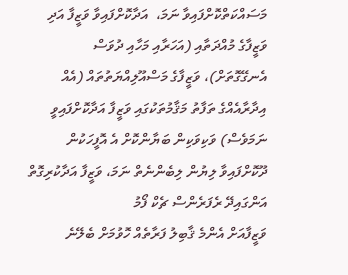މަސައްކަތްކޮށްފައިވާ ނަމަ،  އަދާކޮށްފައިވާ ވަޒީފާ އަދި ވަޒީފާގެ މުއްދަތާއި (އަހަރާއި މަހާއި ދުވަސް އެނގޭގޮތަށް)، ވަޒީފާގެ މަސްއޫލިއްޔަތުތައް (އެއް އިދާރާއެއްގެ ތަފާތު މަޤާމުތަކުގައި ވަޒީފާ އަދާކޮށްފައިވީ ނަމަވެސް) ވަކިވަކިން ބަޔާންކޮށް އެ އޮފީހަކުން ދޫކޮށްފައިވާ ލިޔުން ލިބެންނެތް ނަމަ، ވަޒީފާ އަދާކުރިގޮތް އަންގައިދޭ ރެފަރެންސް ޗެކް ފޯމު
ވަޒީފާއަށް އެންމެ ޤާބިލު ފަރާތެއް ހޮވުމަށް ބެލޭނެ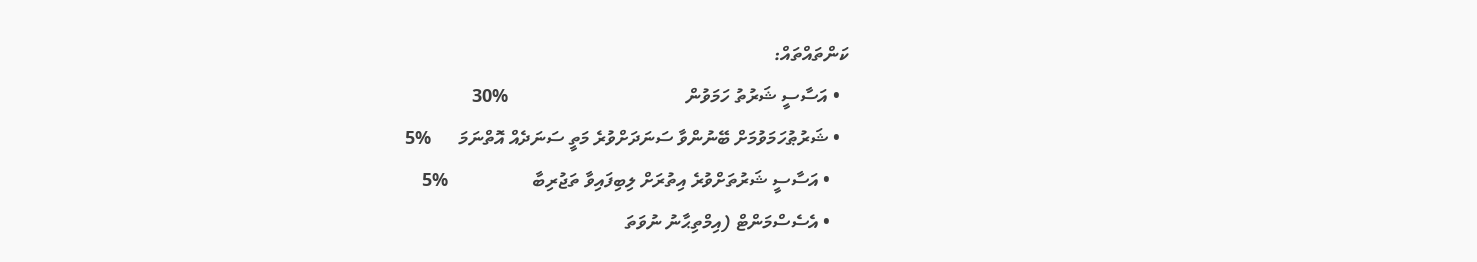ކަންތައްތައް:
  • އަސާސީ ޝަރުތު ހަމަވުން                                      %30
  • ޝަރުޠުހަމަވުމަށް ބޭނުންވާ ސަނަދަށްވުރެ މަތީ ސަނަދެއް އޮތްނަމަ      %5
    • އަސާސީ ޝަރުތަށްވުރެ އިތުރަށް ލިބިފައިވާ ތަޖުރިބާ                  %5
    • އެސެސްމަންޓް (އިމްތިޙާނު ނުވަތަ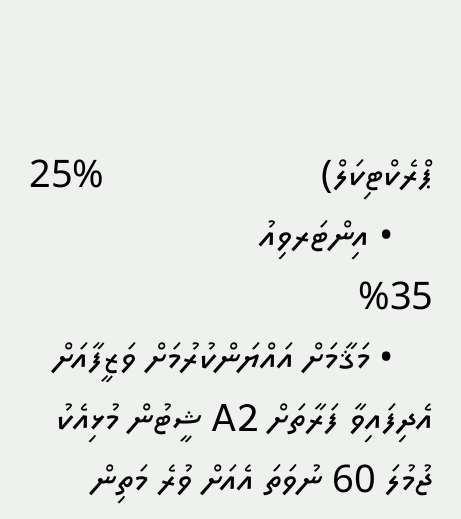ޕްރެކްޓިކަލް)                      %25
    • އިންޓަރވިއު                                                  35%
    • މަޤާމަށް އައްޔަންކުރުމަށް ވަޒީފާއަށް އެދިފައިވާ ފަރާތަށް A2 ޝީޓުން މުޅިއެކު ޖުމުލަ 60 ނުވަތަ އެއަށް ވުރެ މަތިން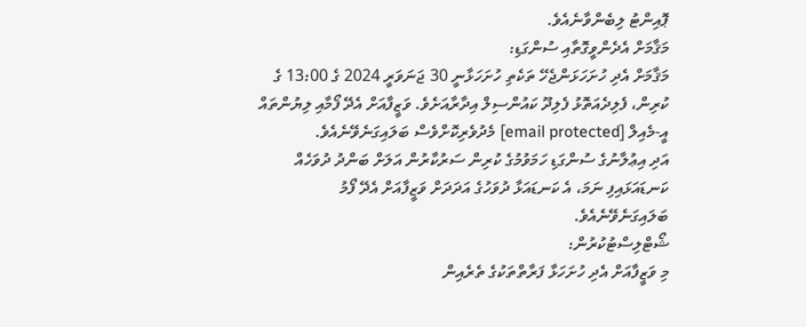ޕޮއިންޓު ލިބެންވާނެއެވެ.
މަޤާމަށް އެދެންވީގޮތާއި ސުންގަޑި:
މަޤާމަށް އެދި ހުށަހަޅަންޖެހޭ ތަކެތި ހުށަހަޅާނީ 30 ޖަނަވަރީ 2024 ގެ 13:00 ގެ ކުރިން، ފެލިދެއަތޮޅު ފެލިދޫ ކައުންސިލް އިދާރާއަށެވެ. ވަޒީފާއަށް އެދޭ ފޯމާއި ލިޔުންތައް އީ-މެއިލް [email protected] މެދުވެރިކޮށްވެސް ބަލައިގަނެވޭނެއެވެ.
އަދި އިޢުލާނުގެ ސުންގަޑި ހަމަވުމުގެ ކުރިން ސަރުކާރުން އަލަށް ބަންދު ދުވަހެއް ކަނޑައަޅައިފި ނަމަ، އެ ކަނޑައަޅާ ދުވަހުގެ އަދަދަށް ވަޒީފާއަށް އެދޭ ފޯމު ބަލައިގަނެވޭނެއެވެ.
ޝޯޓްލިސްޓުކުރުން:
މި ވަޒީފާއަށް އެދި ހުށަހަޅާ ފަރާތްތަކުގެ ތެރެއިން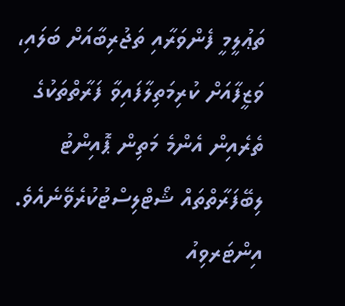ތަޢުލީމީ ފެންވަރާއި ތަޖުރިބާއަށް ބަލައި، ވަޒީފާއަށް ކުރިމަތިލާފައިވާ ފަރާތްތަކުގެ ތެރެއިން އެންމެ މަތިން ޕޮއިންޓު ލިބޭފަރާތްތައް ޝޯޓްލިސްޓުކުރެވޭނެއެވެ.
އިންޓަރވިއު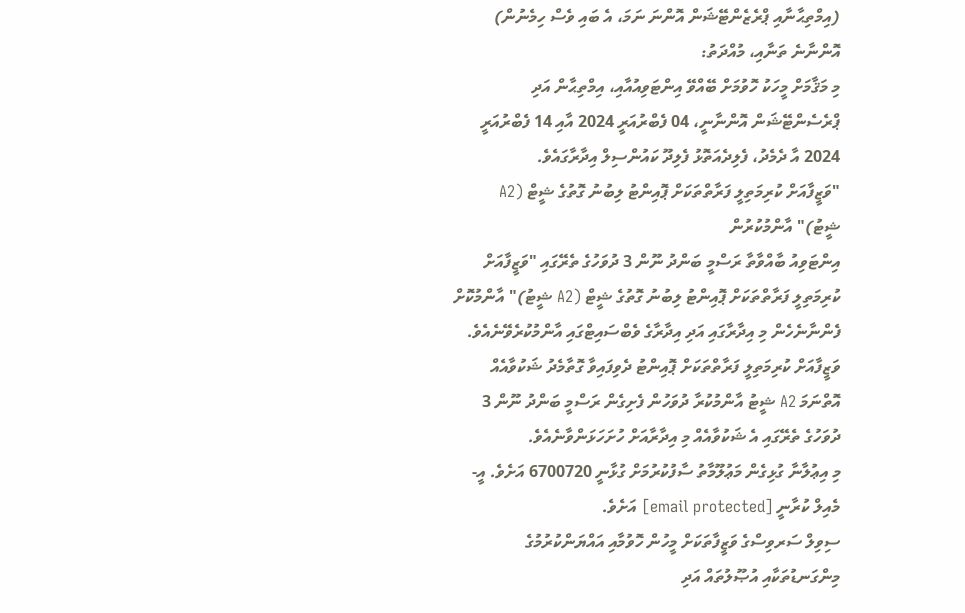(އިމްތިޙާނާއި ޕްރެޒެންޓޭޝަން އޮންނަ ނަމަ، އެ ބައި ވެސް ހިމެނުން) އޮންނާނެ ތަނާއި، މުއްދަތު:
މި މަޤާމަށް މީހަކު ހޮވުމަށް ބޭއްވޭ އިންޓަވިއުއާއި، އިމްތިޙާން އަދި ޕްރެސެންޓޭޝަން އޮންނާނީ، 04 ފެބްރުއަރީ 2024 އާއި 14 ފެބްރުއަރީ 2024 އާ ދެމެދު، ފެލިދެއަތޮޅު ފެލިދޫ ކައުންސިލް އިދާރާގައެވެ.
"ވަޒީފާއަށް ކުރިމަތިލީ ފަރާތްތަކަށް ޕޮއިންޓު ލިބުނު ގޮތުގެ ޝީޓް (A2 ޝީޓު)" އާންމުކުރުން
އިންޓަވިއު ބާއްވާތާ ރަސްމީ ބަންދު ނޫން 3 ދުވަހުގެ ތެރޭގައި "ވަޒީފާއަށް ކުރިމަތިލީ ފަރާތްތަކަށް ޕޮއިންޓު ލިބުނު ގޮތުގެ ޝީޓް (A2 ޝީޓު)" އާންމުކޮށް ފެންނާނެހެން މި އިދާރާގައި އަދި އިދާރާގެ ވެބްސައިޓްގައި އާންމުކުރެވޭނެއެވެ. ވަޒީފާއަށް ކުރިމަތިލީ ފަރާތްތަކަށް ޕޮއިންޓު ދެވިފައިވާ ގޮތާމެދު ޝަކުވާއެއް އޮތްނަމަ A2 ޝީޓު އާންމުކުރާ ދުވަހުން ފެށިގެން ރަސްމީ ބަންދު ނޫން 3 ދުވަހުގެ ތެރޭގައި އެ ޝަކުވާއެއް މި އިދާރާއަށް ހުށަހަޅަންވާނެއެވެ.
މި އިޢުލާނާ ގުޅިގެން މަޢުލޫމާތު ސާފުކުރުމަށް ގުޅާނީ 6700720 އަށެވެ. އީ-މެއިލް ކުރާނީ [email protected] އަށެވެ.
ސިވިލް ސަރވިސްގެ ވަޒީފާތަކަށް މީހުން ހޮވުމާއި އައްޔަންކުރުމުގެ މިންގަނޑުތަކާއި އުޞޫލުތައް އަދި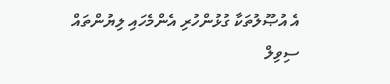އެ އުޞޫލުތަކާ ގުޅުންހުރި އެންމެހައި ލިޔުންތައް ސިވިލް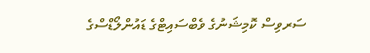ސަރވިސް ކޮމިޝަނުގެ ވެބްސައިޓްގެ ޑައުންލޯޑްސްގެ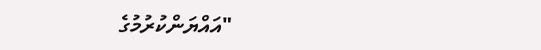"އައްޔަންކުރުމުގެ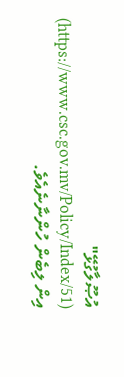އުޞޫލާގުޅޭ" (https://www.csc.gov.mv/Policy/Index/51)  އިން ލިބެން ހުންނާނެއެވެ.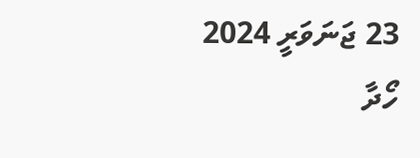23 ޖަނަވަރީ 2024
ހޯދާ